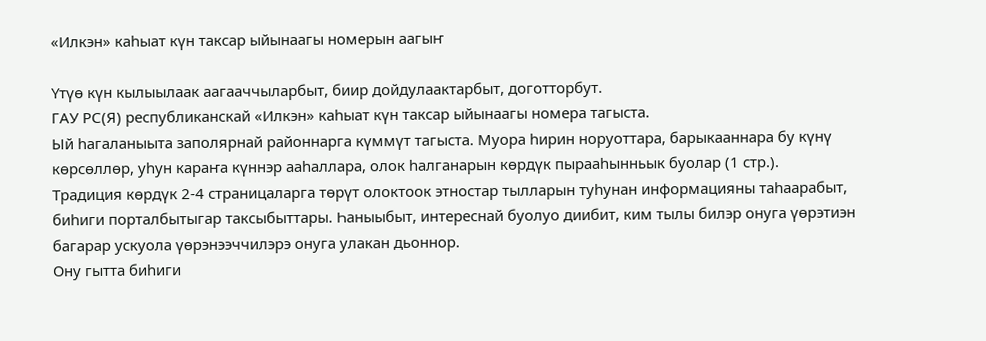«Илкэн» каһыат күн таксар ыйынаагы номерын аагыҥ

Үтүө күн кылыылаак аагааччыларбыт, биир дойдулаактарбыт, доготторбут.
ГАУ РС(Я) республиканскай «Илкэн» каһыат күн таксар ыйынаагы номера тагыста.
Ый һагаланыыта заполярнай районнарга күммүт тагыста. Муора һирин норуоттара, барыкааннара бу күнү көрсөллөр, уһун караҥа күннэр ааһаллара, олок һалганарын көрдүк пырааһынньык буолар (1 стр.).
Традиция көрдүк 2-4 страницаларга төрүт олоктоок этностар тылларын туһунан информацияны таһаарабыт, биһиги порталбытыгар таксыбыттары. Һаныыбыт, интереснай буолуо диибит, ким тылы билэр онуга үөрэтиэн багарар ускуола үөрэнээччилэрэ онуга улакан дьоннор.
Ону гытта биһиги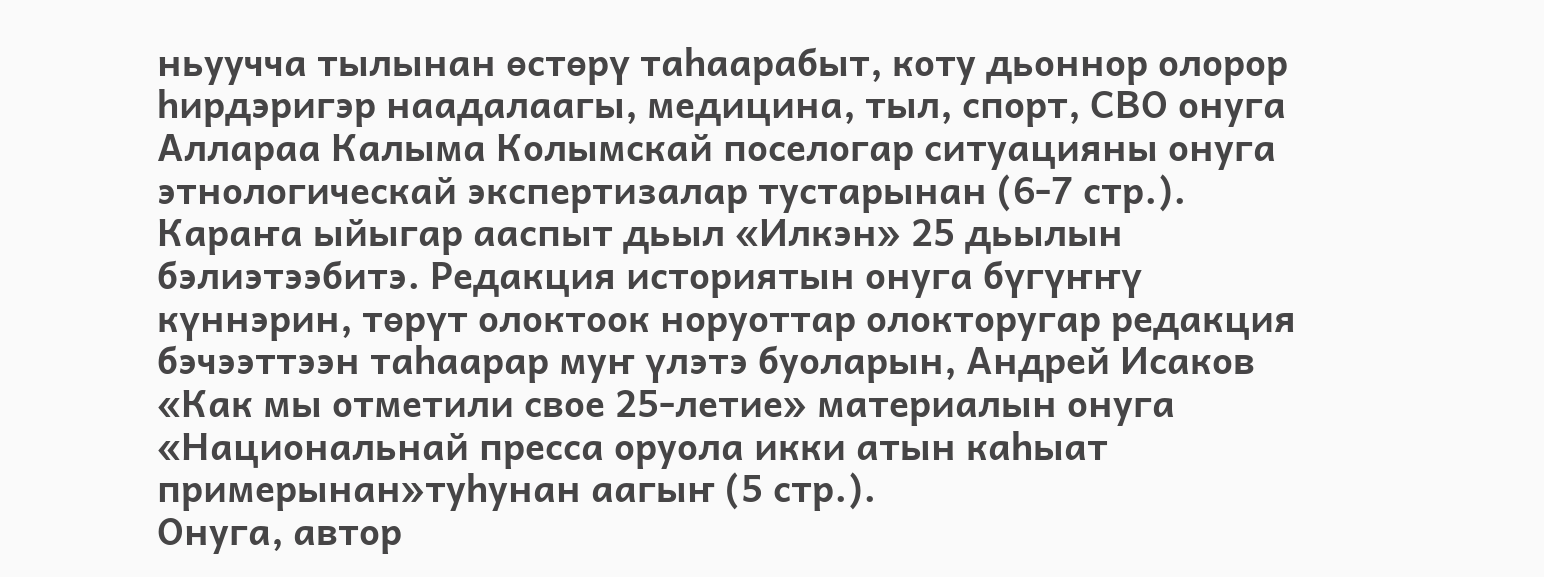ньуучча тылынан өстөрү таһаарабыт, коту дьоннор олорор һирдэригэр наадалаагы, медицина, тыл, спорт, СВО онуга Аллараа Калыма Колымскай поселогар ситуацияны онуга этнологическай экспертизалар тустарынан (6-7 стр.).
Караҥа ыйыгар ааспыт дьыл «Илкэн» 25 дьылын бэлиэтээбитэ. Редакция историятын онуга бүгүҥҥү күннэрин, төрүт олоктоок норуоттар олокторугар редакция бэчээттээн таһаарар муҥ үлэтэ буоларын, Андрей Исаков «Как мы отметили свое 25-летие» материалын онуга «Национальнай пресса оруола икки атын каһыат примерынан»туһунан аагыҥ (5 стр.).
Онуга, автор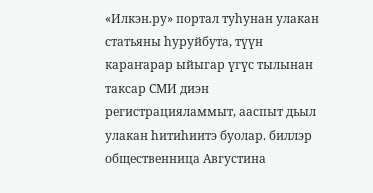«Илкэн.ру» портал туһунан улакан статьяны һуруйбута, түүн караҥарар ыйыгар үгүс тылынан таксар СМИ диэн регистрацияламмыт, ааспыт дьыл улакан һитиһиитэ буолар. биллэр общественница Августина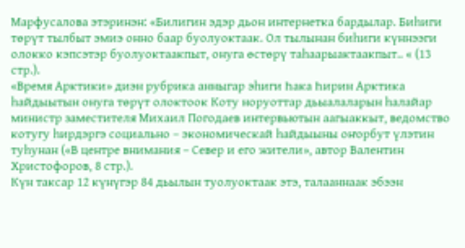Марфусалова этэринэн: «Билигин эдэр дьон интернетка бардылар. Биһиги төрүт тылбыт эмиэ онно баар буолуоктаак. Ол тылынан биһиги күннээги олокко кэпсэтэр буолуоктаакпыт, онуга өстөрү таһаарыактаакпыт.. « (13 стр.).
«Время Арктики» диэн рубрика анныгар эһиги Һака Һирин Арктика һайдыытын онуга төрүт олоктоок Коту норуоттар дьыалаларын һалайар министр заместителя Михаил Погодаев интервьютын аагыаккыт, ведомство котугу һирдэргэ социально – экономическай һайдыыны оҥорбут үлэтин туһунан («В центре внимания – Север и его жители», автор Валентин Христофоров, 8 стр.).
Күн таксар 12 күнүгэр 84 дьылын туолуоктаак этэ, талааннаак эбээн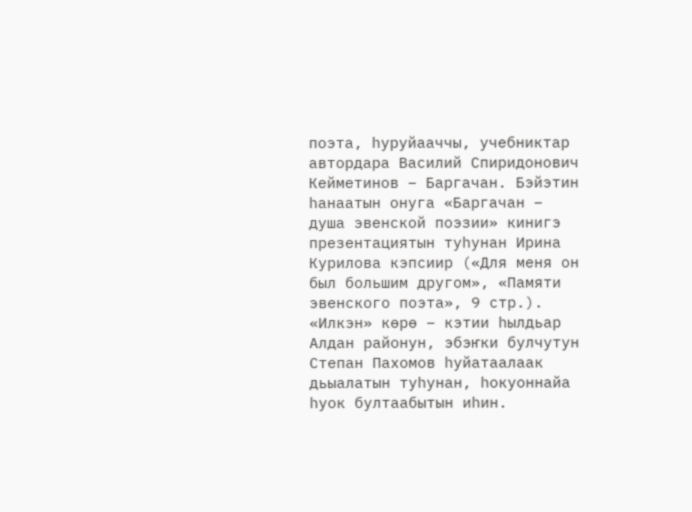поэта, һуруйааччы, учебниктар автордара Василий Спиридонович Кейметинов – Баргачан. Бэйэтин һанаатын онуга «Баргачан – душа эвенской поэзии» кинигэ презентациятын туһунан Ирина Курилова кэпсиир («Для меня он был большим другом», «Памяти эвенского поэта», 9 стр.).
«Илкэн» көрө – кэтии һылдьар Алдан районун, эбэҥки булчутун Степан Пахомов һуйатаалаак дьыалатын туһунан, һокуоннайа һуок бултаабытын иһин.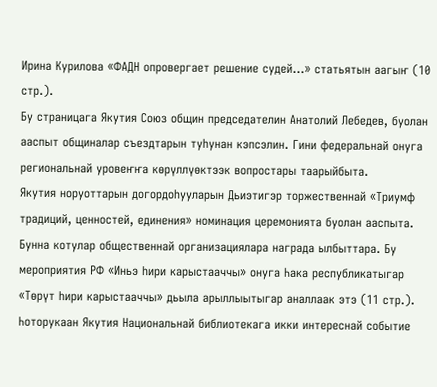Ирина Курилова «ФАДН опровергает решение судей…» статьятын аагыҥ (10 стр.).
Бу страницага Якутия Союз общин председателин Анатолий Лебедев, буолан ааспыт общиналар съездтарын туһунан кэпсэлин. Гини федеральнай онуга региональнай уровеҥҥа көрүллүөктээк вопростары таарыйбыта.
Якутия норуоттарын догордоһууларын Дьиэтигэр торжественнай «Триумф традиций, ценностей, единения» номинация церемонията буолан ааспыта. Бунна котулар общественнай организациялара награда ылбыттара. Бу мероприятия РФ «Иньэ һири карыстааччы» онуга Һака республикатыгар «Төрүт һири карыстааччы» дьыла арыллыытыгар аналлаак этэ (11 стр.).
Һоторукаан Якутия Национальнай библиотекага икки интереснай событие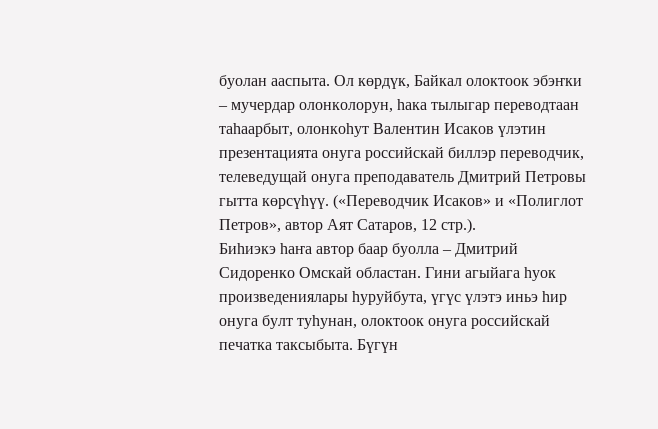буолан ааспыта. Ол көрдүк, Байкал олоктоок эбэҥки – мучердар олонколорун, һака тылыгар переводтаан таһаарбыт, олонкоһут Валентин Исаков үлэтин презентацията онуга российскай биллэр переводчик, телеведущай онуга преподаватель Дмитрий Петровы гытта көрсүһүү. («Переводчик Исаков» и «Полиглот Петров», автор Аят Сатаров, 12 стр.).
Биһиэкэ һаҥа автор баар буолла – Дмитрий Сидоренко Омскай областан. Гини агыйага һуок произведениялары һуруйбута, үгүс үлэтэ иньэ һир онуга булт туһунан, олоктоок онуга российскай печатка таксыбыта. Бүгүн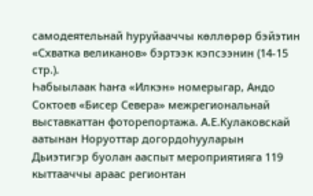самодеятельнай һуруйааччы көллөрөр бэйэтин «Схватка великанов» бэртээк кэпсээнин (14-15 стр.).
Һабыылаак һаҥа «Илкэн» номерыгар, Андо Соктоев «Бисер Севера» межрегиональнай выставкаттан фоторепортажа. А.Е.Кулаковскай аатынан Норуоттар догордоһууларын Дьиэтигэр буолан ааспыт мероприятияга 119 кыттааччы араас регионтан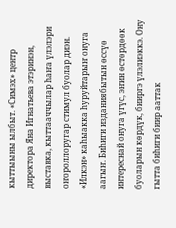кыттыыны ылбыт. «Симэх» центр директора Яна Игнатьева этэринэн, выставка, кыттааччылар һаҥа үлэлэри оҥороллоругар стимул буолар диэн.
«Илкэн» каһыакка һуруйтарыҥ онуга аагыҥ. Биһиги изданиябытын өссүө интереснай онуга үгүс, эҥин өстөрдөөк буоларын көрдүк, бииргэ үлэлиэккэ. Ону гытта биһиги биир ааттак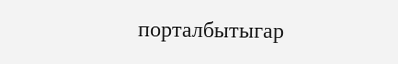порталбытыгар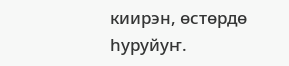киирэн, өстөрдө һуруйуҥ.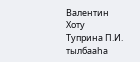Валентин Хоту
Туприна П.И. тылбааһа